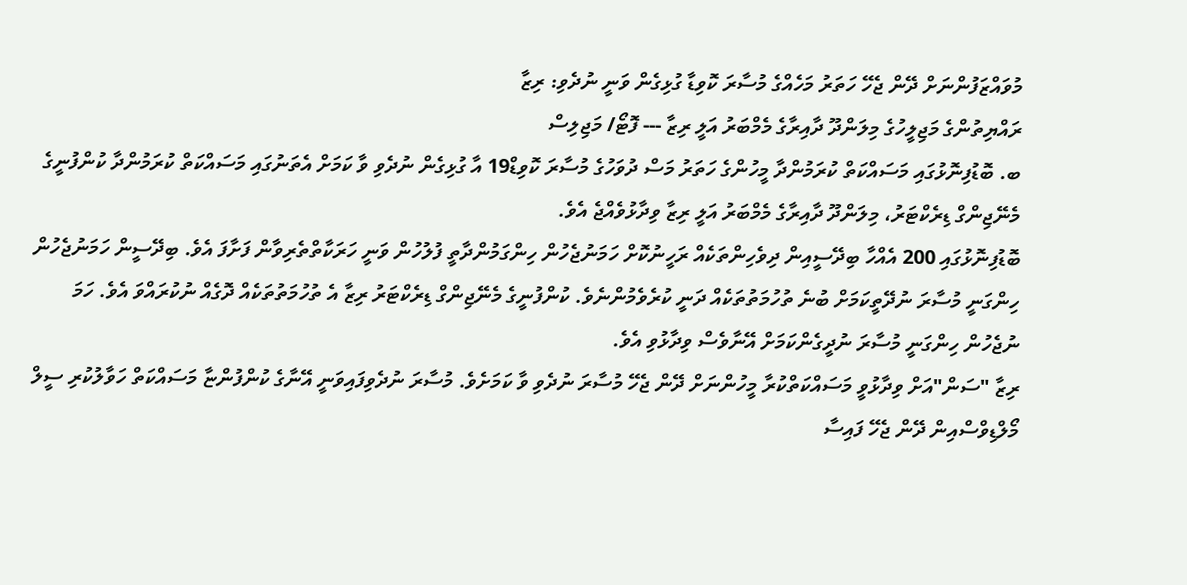މުވައްޒަފުންނަށް ދޭން ޖެހޭ ހަތަރު މަހެއްގެ މުސާރަ ކޮވިޑާ ގުޅިގެން ވަނީ ނުދެވި: ރިޒާ
ރައްޔިތުންގެ މަޖިލީހުގެ މިލަންދޫ ދާއިރާގެ މެމްބަރު އަލީ ރިޒާ --- ފޮޓޯ/ މަޖިލިސް
ބ. ބޮޑުފިނޮޅުގައި މަސައްކަތް ކުރަމުންދާ މީހުންގެ ހަތަރު މަސް ދުވަހުގެ މުސާރަ ކޮވިޑް19 އާ ގުޅިގެން ނުދެވި ވާ ކަމަށް އެތަނުގައި މަސައްކަތް ކުރަމުންދާ ކުންފުނީގެ މެނޭޖިންގް ޑިރެކްޓަރު، މިލަންދޫ ދާއިރާގެ މެމްބަރު އަލީ ރިޒާ ވިދާޅުވެއްޖެ އެވެ.
ބޮޑުފިނޮޅުގައި 200 އެއްހާ ބިދޭސީއިން ދިވެހިންތަކެއް ރަހީނުކޮށް ހަމަނުޖެހުން ހިންގަމުންދާތީ ފުލުހުން ވަނީ ހަރަކާތްތެރިވާން ފަށާފަ އެވެ. ބިދޭސީން ހަމަނުޖެހުން ހިންގަނީ މުސާރަ ނުދޭތީކަމަށް ބުނެ ތުހުމަތުތަކެއް ދަނީ ކުރެވެމުންނެވެ. ކުންފުނީގެ މެނޭޖިންގް ޑިރެކްޓަރު ރިޒާ އެ ތުހުމަތުތަކެއް ދޮގެއް ނުކުރައްވަ އެވެ. ހަމަ ނުޖެހުން ހިންގަނީ މުސާރަ ނުދީގެންކަމަށް އޭނާވެސް ވިދާޅުވި އެވެ.
ރިޒާ "ސަން"އަށް ވިދާޅުވީ މަސައްކަތްކުރާ މީހުންނަށް ދޭން ޖެހޭ މުސާރަ ނުދެވި ވާ ކަމަށެވެ. މުސާރަ ނުދެވިފައިވަނީ އޭނާގެ ކުންފުންޏާ މަސައްކަތް ހަވާލުކުރި ސީލް މޯލްޑިވްސްއިން ދޭން ޖެހޭ ފައިސާ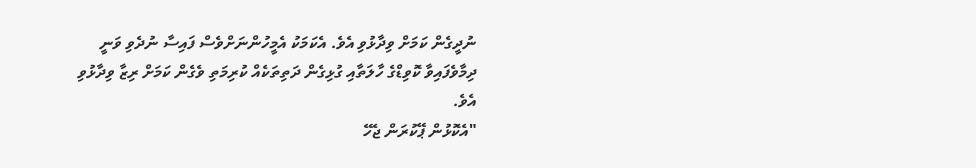ނުދީގެން ކަމަށް ވިދާޅުވި އެވެ. އެކަމަކު އެމީހުންނަށްވެސް ފައިސާ ނުދެވި ވަނީ ދިމާވެފައިވާ ކޮވިޑްގެ ހާލަތާއި ގުޅިގެން ދަތިތަކެއް ކުރިމަތި ވެގެން ކަމަށް ރިޒާ ވިދާޅުވި އެވެ.
"އެކޮޅުން ޕޭކުރަން ޖެހޭ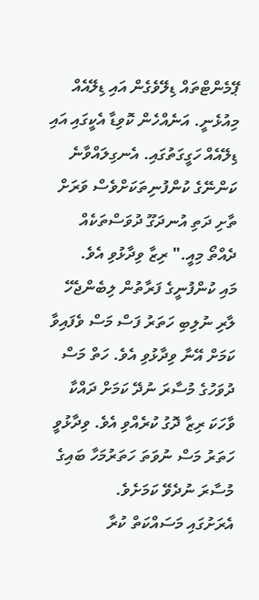ޕޭމެންޓްތައް ޑިލޭވެގެން އައި ޑިލޭއެއް މިއުޅެނީ. އަނެއްހެން ކޮވިޑާ އެކީގައި އައި ޑިލޭއެއް ހަގީގަތުގައި. އެނގިލައްވާނެ ކަންނޭގެ ކުންފުނިތަކަށްވެސް ވަރަށް ތާށި ދަތި އުނދަގޫ ދުވަސްތަކެއް ދެއްތޯ މިއީ." ރިޒާ ވިދާޅުވި އެވެ.
މައި ކުންފުނީގެ ފަރާތުން ލިބެންޖެހޭ ލާރި ނުލިބި ހަތަރު ފަސް މަސް ވެފައިވާ ކަމަށް އޭނާ ވިދާޅުވި އެވެ. ހަތް މަސް ދުވަހުގެ މުސާރަ ނުދޭ ކަމަށް ދައްކާ ވާހަކަ ރިޒާ ދޮގު ކުރެއްވި އެވެ. ވިދާޅުވީ ހަތަރު މަސް ނުވަތަ ހަތަރުމަހާ ބައިގެ މުސާރަ ނުދެވޭ ކަމަށެވެ.
އެރަށުގައި މަސައްކަތް ކުރާ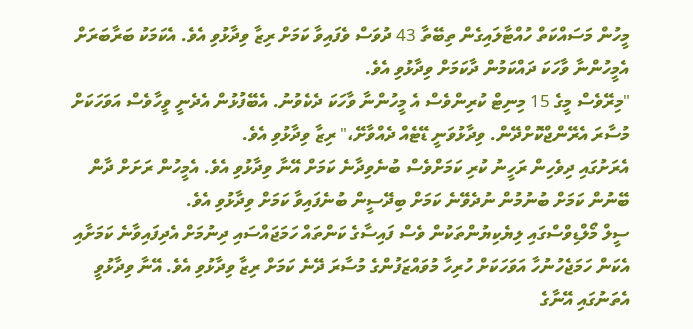މީހުން މަސައްކަތް ހުއްޓާލައިގެން ތިބޭތާ 43 ދުވަސް ވެފައިވާ ކަމަށް ރިޒާ ވިދާޅުވި އެވެ. އެކަމަކު ބަރާބަރަށް އެމީހުންނާ ވާހަކަ ދައްކަމުން ދާކަމަށް ވިދާޅުވި އެވެ.
"މިރޭވެސް މީގެ 15 މިނިޓް ކުރިންވެސް އެ މީހުންނާ ވާހަކަ ދެކެވުނު. އެބޭފުޅުން އެދެނީ ވީހާވެސް އަވަހަކަށް މުސާރަ އެރޭންޖްކޮށްދޭން. ވިދާޅުވަނީ ޑޭޓެއް ދެއްވާށޭ،" ރިޒާ ވިދާޅުވި އެވެ.
އެރަށުގައި ދިވެހިން ރަހީނު ކުރި ކަމަށްވެސް ބުނެވިދާނެ ކަމަށް އޭނާ ވިދާޅުވި އެވެ. އެމީހުން ރަށަށް ދާން ބޭނުން ކަމަށް ބުނުމުން ނުދެވޭނެ ކަމަށް ބިދޭސީން ބުނެފައިވާ ކަމަށް ވިދާޅުވި އެވެ.
ސީލް މޯލްޑިވްސްގައި ލިޔެކިޔުންތަކުން ވެސް ފައިސާގެ ކަންތައް ހަމަޖައްސައި ދިނުމަށް އެދިފައިވާނެ ކަމަށާއި އެކަން ހަމަޖެހުނުހާ އަވަހަކަށް ހުރިހާ މުވައްޒަފުންގެ މުސާރަ ދޭނެ ކަމަށް ރިޒާ ވިދާޅުވި އެވެ. އޭނާ ވިދާޅުވީ އެތަނުގައި އޭނާގެ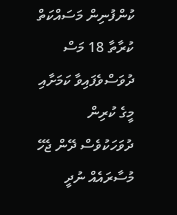ކުންފުނިން މަސައްކަތް ކުރާތާ 18 މަސް ދުވަސްވެފައިވާ ކަމަށާއި މީގެ ކުރިން ދުވަހަކުވެސް ދޭން ޖެހޭ މުސާރައެއް ނުދީ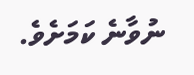ނުވާނެ ކަމަށެވެ.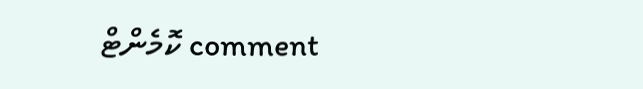comment ކޮމެންޓް